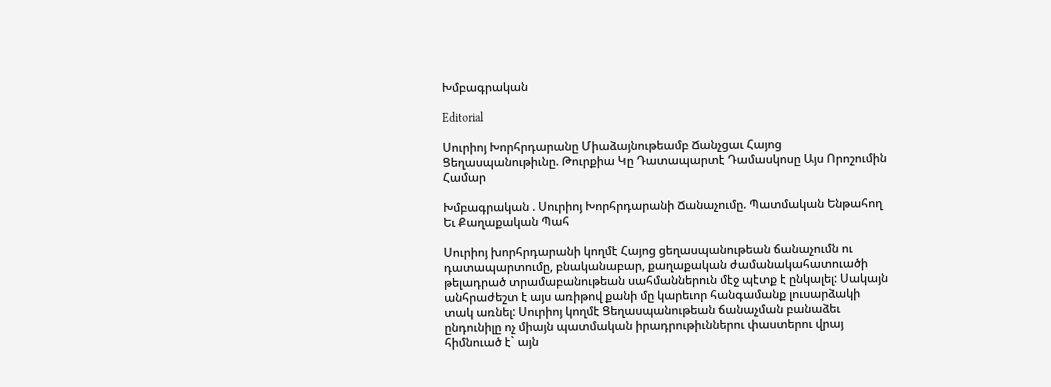Խմբագրական

Editorial

Սուրիոյ Խորհրդարանը Միաձայնութեամբ Ճանչցաւ Հայոց Ցեղասպանութիւնը. Թուրքիա Կը Դատապարտէ Դամասկոսը Այս Որոշումին Համար

Խմբագրական . Սուրիոյ Խորհրդարանի Ճանաչումը. Պատմական Ենթահող Եւ Քաղաքական Պահ

Սուրիոյ խորհրդարանի կողմէ Հայոց ցեղասպանութեան ճանաչումն ու դատապարտումը, բնականաբար, քաղաքական ժամանակահատուածի թելադրած տրամաբանութեան սահմաններուն մէջ պէտք է ընկալել: Սակայն անհրաժեշտ է այս առիթով քանի մը կարեւոր հանգամանք լուսարձակի տակ առնել: Սուրիոյ կողմէ Ցեղասպանութեան ճանաչման բանաձեւ ընդունիլը ոչ միայն պատմական իրադրութիւններու փաստերու վրայ  հիմնուած է` այն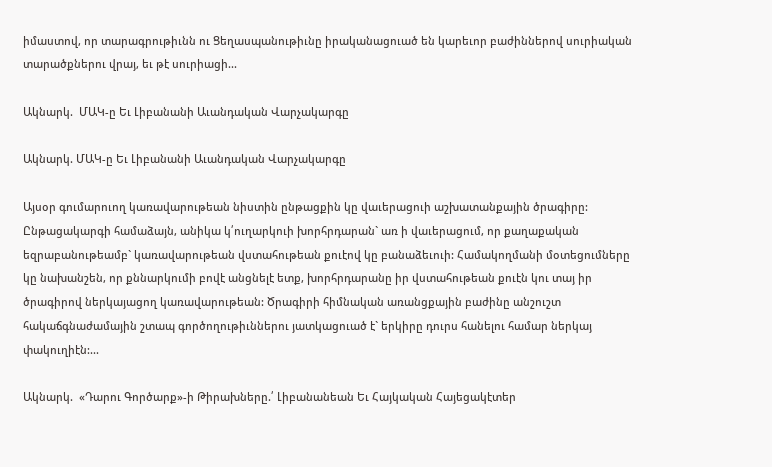իմաստով, որ տարագրութիւնն ու Ցեղասպանութիւնը իրականացուած են կարեւոր բաժիններով սուրիական տարածքներու վրայ, եւ թէ սուրիացի...

Ակնարկ.  ՄԱԿ-ը Եւ Լիբանանի Աւանդական Վարչակարգը

Ակնարկ. ՄԱԿ-ը Եւ Լիբանանի Աւանդական Վարչակարգը

Այսօր գումարուող կառավարութեան նիստին ընթացքին կը վաւերացուի աշխատանքային ծրագիրը: Ընթացակարգի համաձայն, անիկա կ՛ուղարկուի խորհրդարան` առ ի վաւերացում, որ քաղաքական եզրաբանութեամբ` կառավարութեան վստահութեան քուէով կը բանաձեւուի: Համակողմանի մօտեցումները կը նախանշեն, որ քննարկումի բովէ անցնելէ ետք, խորհրդարանը իր վստահութեան քուէն կու տայ իր ծրագիրով ներկայացող կառավարութեան: Ծրագիրի հիմնական առանցքային բաժինը անշուշտ հակաճգնաժամային շտապ գործողութիւններու յատկացուած է` երկիրը դուրս հանելու համար ներկայ փակուղիէն:...

Ակնարկ.  «Դարու Գործարք»-ի Թիրախները.՛ Լիբանանեան Եւ Հայկական Հայեցակէտեր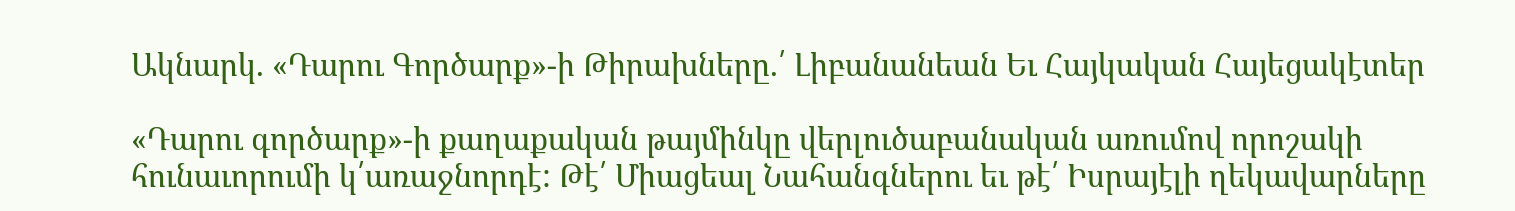Ակնարկ. «Դարու Գործարք»-ի Թիրախները.՛ Լիբանանեան Եւ Հայկական Հայեցակէտեր

«Դարու գործարք»-ի քաղաքական թայմինկը վերլուծաբանական առումով որոշակի հունաւորումի կ՛առաջնորդէ: Թէ՛ Միացեալ Նահանգներու եւ թէ՛ Իսրայէլի ղեկավարները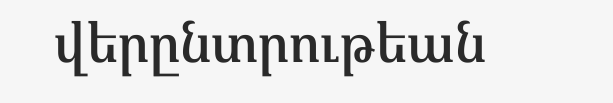վերընտրութեան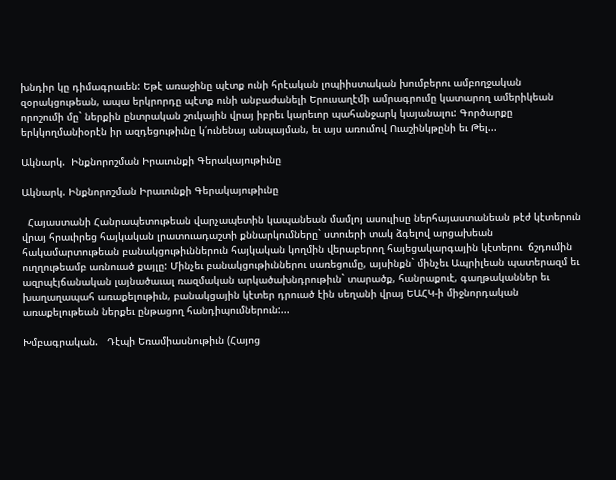խնդիր կը դիմագրաւեն: Եթէ առաջինը պէտք ունի հրէական լոպիիստական խումբերու ամբողջական զօրակցութեան, ապա երկրորդը պէտք ունի անբաժանելի Երուսաղէմի ամրագրումը կատարող ամերիկեան որոշումի մը` ներքին ընտրական շուկային վրայ իբրեւ կարեւոր պահանջարկ կայանալու: Գործարքը երկկողմանիօրէն իր ազդեցութիւնը կ՛ունենայ անպայման, եւ այս առումով Ուաշինկթընի եւ Թել...

Ակնարկ.  Ինքնորոշման Իրաւունքի Գերակայութիւնը

Ակնարկ. Ինքնորոշման Իրաւունքի Գերակայութիւնը

  Հայաստանի Հանրապետութեան վարչապետին կապանեան մամլոյ ասուլիսը ներհայաստանեան թէժ կէտերուն վրայ հրաւիրեց հայկական լրատուադաշտի քննարկումները` ստուերի տակ ձգելով արցախեան հակամարտութեան բանակցութիւններուն հայկական կողմին վերաբերող հայեցակարգային կէտերու  ճշդումին  ուղղութեամբ առնուած քայլը: Մինչեւ բանակցութիւններու սառեցումը, այսինքն` մինչեւ Ապրիլեան պատերազմ եւ ազրպէյճանական լայնածաւալ ռազմական արկածախնդրութիւն` տարածք, հանրաքուէ, գաղթականներ եւ խաղաղապահ առաքելութիւն, բանակցային կէտեր դրուած էին սեղանի վրայ ԵԱՀԿ-ի միջնորդական առաքելութեան ներքեւ ընթացող հանդիպումներուն:...

Խմբագրական.   Դէպի Եռամիասնութիւն (Հայոց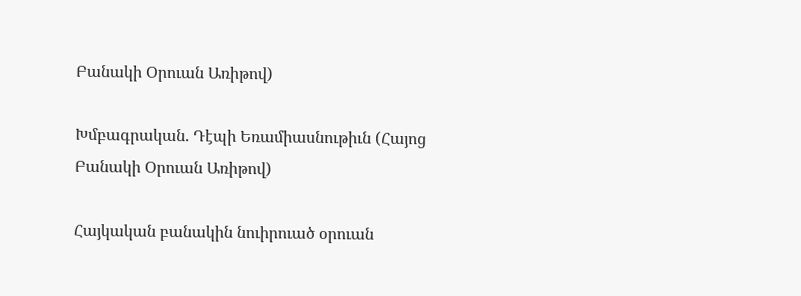Բանակի Օրուան Առիթով)

Խմբագրական. Դէպի Եռամիասնութիւն (Հայոց Բանակի Օրուան Առիթով)

Հայկական բանակին նուիրուած օրուան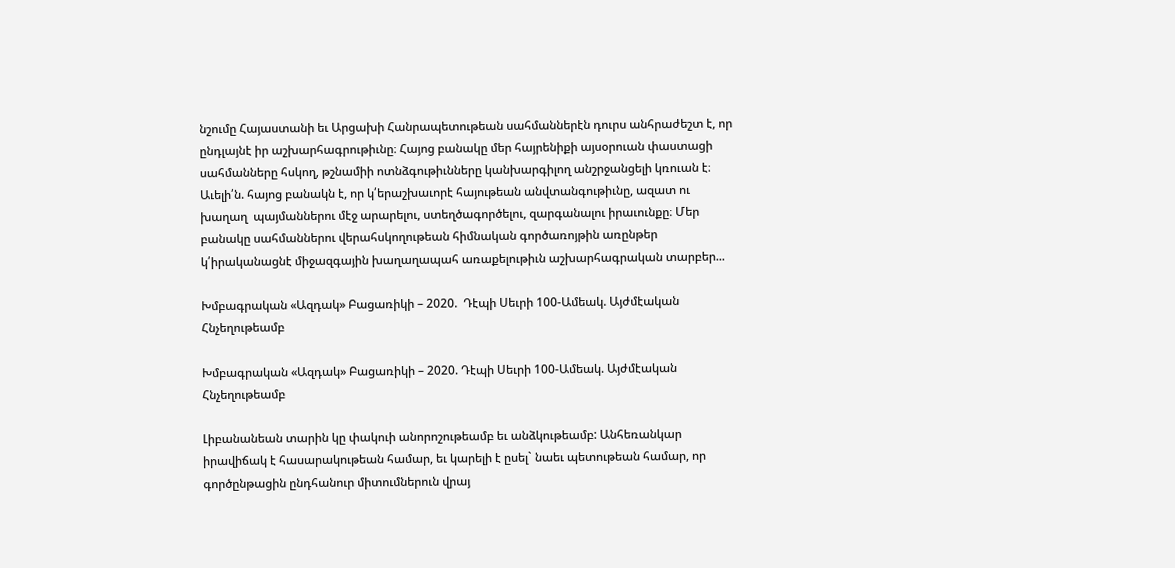նշումը Հայաստանի եւ Արցախի Հանրապետութեան սահմաններէն դուրս անհրաժեշտ է, որ ընդլայնէ իր աշխարհագրութիւնը։ Հայոց բանակը մեր հայրենիքի այսօրուան փաստացի սահմանները հսկող, թշնամիի ոտնձգութիւնները կանխարգիլող անշրջանցելի կռուան է։ Աւելի՛ն. հայոց բանակն է, որ կ՛երաշխաւորէ հայութեան անվտանգութիւնը, ազատ ու խաղաղ  պայմաններու մէջ արարելու, ստեղծագործելու, զարգանալու իրաւունքը։ Մեր բանակը սահմաններու վերահսկողութեան հիմնական գործառոյթին առընթեր կ՛իրականացնէ միջազգային խաղաղապահ առաքելութիւն աշխարհագրական տարբեր...

Խմբագրական «Ազդակ» Բացառիկի – 2020.  Դէպի Սեւրի 100-Ամեակ. Այժմէական  Հնչեղութեամբ

Խմբագրական «Ազդակ» Բացառիկի – 2020. Դէպի Սեւրի 100-Ամեակ. Այժմէական Հնչեղութեամբ

Լիբանանեան տարին կը փակուի անորոշութեամբ եւ անձկութեամբ: Անհեռանկար իրավիճակ է հասարակութեան համար, եւ կարելի է ըսել` նաեւ պետութեան համար, որ գործընթացին ընդհանուր միտումներուն վրայ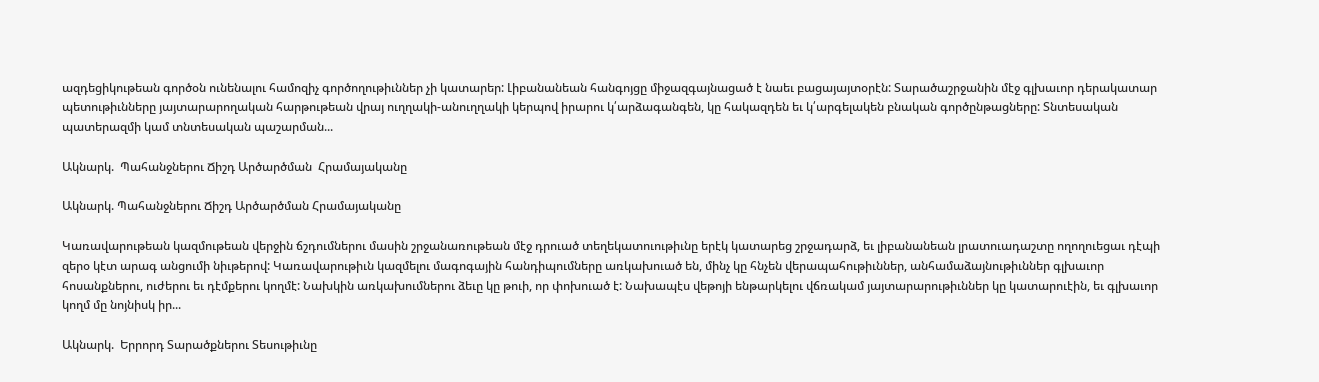ազդեցիկութեան գործօն ունենալու համոզիչ գործողութիւններ չի կատարեր: Լիբանանեան հանգոյցը միջազգայնացած է նաեւ բացայայտօրէն: Տարածաշրջանին մէջ գլխաւոր դերակատար պետութիւնները յայտարարողական հարթութեան վրայ ուղղակի-անուղղակի կերպով իրարու կ՛արձագանգեն, կը հակազդեն եւ կ՛արգելակեն բնական գործընթացները: Տնտեսական պատերազմի կամ տնտեսական պաշարման...

Ակնարկ.  Պահանջներու Ճիշդ Արծարծման  Հրամայականը

Ակնարկ. Պահանջներու Ճիշդ Արծարծման Հրամայականը

Կառավարութեան կազմութեան վերջին ճշդումներու մասին շրջանառութեան մէջ դրուած տեղեկատուութիւնը երէկ կատարեց շրջադարձ, եւ լիբանանեան լրատուադաշտը ողողուեցաւ դէպի զերօ կէտ արագ անցումի նիւթերով: Կառավարութիւն կազմելու մագոգային հանդիպումները առկախուած են, մինչ կը հնչեն վերապահութիւններ, անհամաձայնութիւններ գլխաւոր հոսանքներու, ուժերու եւ դէմքերու կողմէ: Նախկին առկախումներու ձեւը կը թուի, որ փոխուած է: Նախապէս վեթոյի ենթարկելու վճռակամ յայտարարութիւններ կը կատարուէին, եւ գլխաւոր կողմ մը նոյնիսկ իր...

Ակնարկ.  Երրորդ Տարածքներու Տեսութիւնը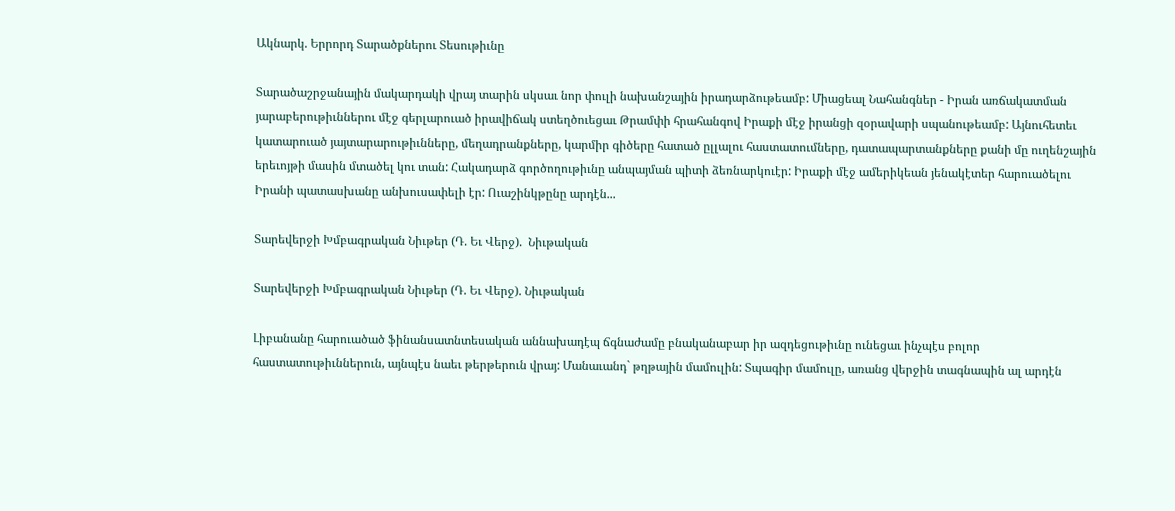Ակնարկ. Երրորդ Տարածքներու Տեսութիւնը

Տարածաշրջանային մակարդակի վրայ տարին սկսաւ նոր փուլի նախանշային իրադարձութեամբ: Միացեալ Նահանգներ - Իրան առճակատման յարաբերութիւններու մէջ գերլարուած իրավիճակ ստեղծուեցաւ Թրամփի հրահանգով Իրաքի մէջ իրանցի զօրավարի սպանութեամբ: Այնուհետեւ կատարուած յայտարարութիւնները, մեղադրանքները, կարմիր գիծերը հատած ըլլալու հաստատումները, դատապարտանքները քանի մը ուղենշային երեւոյթի մասին մտածել կու տան: Հակադարձ գործողութիւնը անպայման պիտի ձեռնարկուէր: Իրաքի մէջ ամերիկեան յենակէտեր հարուածելու Իրանի պատասխանը անխուսափելի էր: Ուաշինկթընը արդէն...

Տարեվերջի Խմբագրական Նիւթեր (Դ. Եւ Վերջ).  Նիւթական

Տարեվերջի Խմբագրական Նիւթեր (Դ. Եւ Վերջ). Նիւթական

Լիբանանը հարուածած ֆինանսատնտեսական աննախադէպ ճգնաժամը բնականաբար իր ազդեցութիւնը ունեցաւ ինչպէս բոլոր հաստատութիւններուն, այնպէս նաեւ թերթերուն վրայ: Մանաւանդ` թղթային մամուլին: Տպագիր մամուլը, առանց վերջին տագնապին ալ արդէն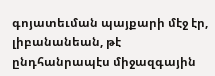գոյատեւման պայքարի մէջ էր, լիբանանեան, թէ ընդհանրապէս միջազգային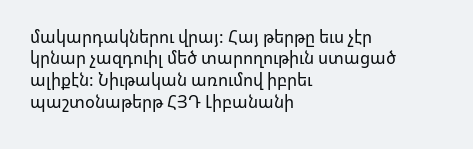մակարդակներու վրայ: Հայ թերթը եւս չէր կրնար չազդուիլ մեծ տարողութիւն ստացած ալիքէն: Նիւթական առումով իբրեւ պաշտօնաթերթ ՀՅԴ Լիբանանի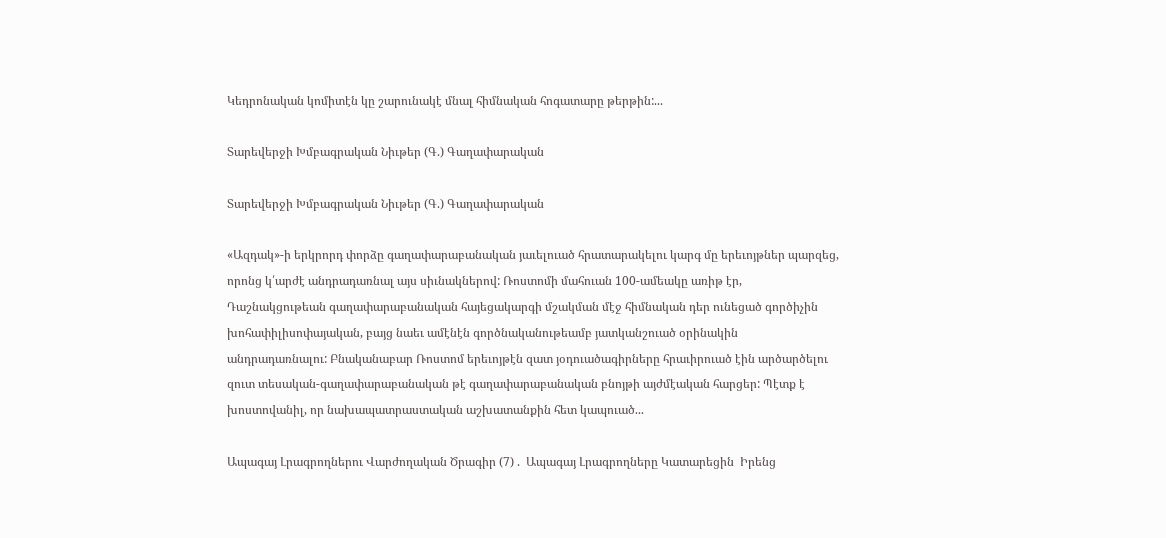Կեդրոնական կոմիտէն կը շարունակէ մնալ հիմնական հոգատարը թերթին:...

Տարեվերջի Խմբագրական Նիւթեր (Գ.) Գաղափարական

Տարեվերջի Խմբագրական Նիւթեր (Գ.) Գաղափարական

«Ազդակ»-ի երկրորդ փորձը գաղափարաբանական յաւելուած հրատարակելու կարգ մը երեւոյթներ պարզեց, որոնց կ՛արժէ անդրադառնալ այս սիւնակներով: Ռոստոմի մահուան 100-ամեակը առիթ էր, Դաշնակցութեան գաղափարաբանական հայեցակարգի մշակման մէջ հիմնական դեր ունեցած գործիչին խոհափիլիսոփայական, բայց նաեւ ամէնէն գործնականութեամբ յատկանշուած օրինակին անդրադառնալու: Բնականաբար Ռոստոմ երեւոյթէն զատ յօդուածագիրները հրաւիրուած էին արծարծելու զուտ տեսական-գաղափարաբանական թէ գաղափարաբանական բնոյթի այժմէական հարցեր: Պէտք է խոստովանիլ, որ նախապատրաստական աշխատանքին հետ կապուած...

Ապագայ Լրագրողներու Վարժողական Ծրագիր (7) .  Ապագայ Լրագրողները Կատարեցին  Իրենց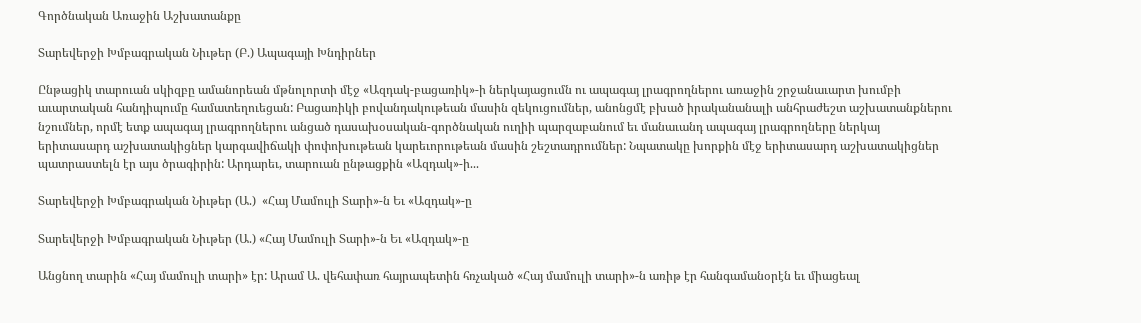Գործնական Առաջին Աշխատանքը

Տարեվերջի Խմբագրական Նիւթեր (Բ.) Ապագայի Խնդիրներ

Ընթացիկ տարուան սկիզբը ամանորեան մթնոլորտի մէջ «Ազդակ-բացառիկ»-ի ներկայացումն ու ապագայ լրագրողներու առաջին շրջանաւարտ խումբի աւարտական հանդիպումը համատեղուեցան: Բացառիկի բովանդակութեան մասին զեկուցումներ, անոնցմէ բխած իրականանալի անհրաժեշտ աշխատանքներու նշումներ, որմէ ետք ապագայ լրագրողներու անցած դասախօսական-գործնական ուղիի պարզաբանում եւ մանաւանդ ապագայ լրագրողները ներկայ երիտասարդ աշխատակիցներ կարգավիճակի փոփոխութեան կարեւորութեան մասին շեշտադրումներ: Նպատակը խորքին մէջ երիտասարդ աշխատակիցներ պատրաստելն էր այս ծրագիրին: Արդարեւ, տարուան ընթացքին «Ազդակ»-ի...

Տարեվերջի Խմբագրական Նիւթեր (Ա.)  «Հայ Մամուլի Տարի»-ն Եւ «Ազդակ»-ը

Տարեվերջի Խմբագրական Նիւթեր (Ա.) «Հայ Մամուլի Տարի»-ն Եւ «Ազդակ»-ը

Անցնող տարին «Հայ մամուլի տարի» էր: Արամ Ա. վեհափառ հայրապետին հռչակած «Հայ մամուլի տարի»-ն առիթ էր հանգամանօրէն եւ միացեալ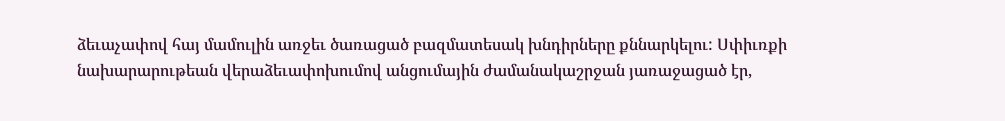ձեւաչափով հայ մամուլին առջեւ ծառացած բազմատեսակ խնդիրները քննարկելու: Սփիւռքի նախարարութեան վերաձեւափոխումով անցումային ժամանակաշրջան յառաջացած էր,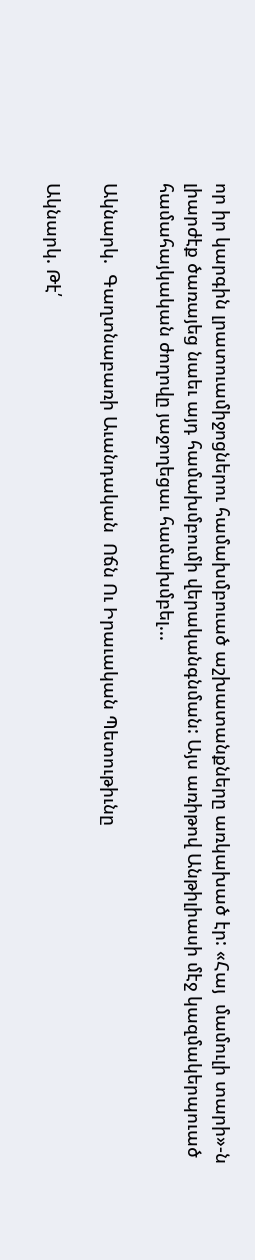որ իր կարգին լրատուամիջոցներու համախմբուած աշխատանքները առկախած էր: «Հայ  մամուլի տարի»-ն լիարժէք ծառայեց նաեւ այդ համախմբումի վերականգնման: Այս առիթով Անթիլիասի մէջ կազմակերպուած համահայկական ժողովը յաջողեցաւ համախմբել...

Ակնարկ.  Գաղտնաբառի Աւանդական  Ոճն Ու Իրաւական Պետութիւնը

Ակնարկ. Թէ՛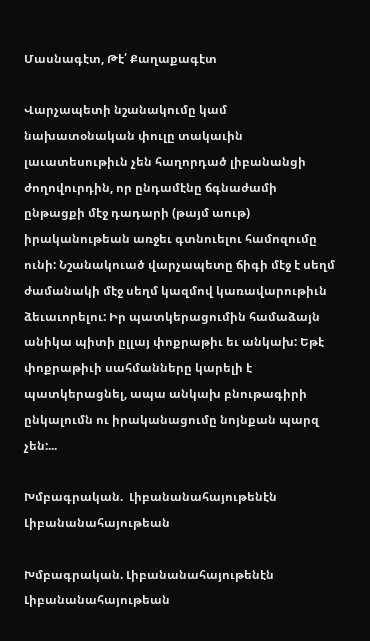Մասնագէտ, Թէ՛ Քաղաքագէտ

Վարչապետի նշանակումը կամ նախատօնական փուլը տակաւին լաւատեսութիւն չեն հաղորդած լիբանանցի ժողովուրդին, որ ընդամէնը ճգնաժամի ընթացքի մէջ դադարի (թայմ աութ) իրականութեան առջեւ գտնուելու համոզումը ունի: Նշանակուած վարչապետը ճիգի մէջ է սեղմ ժամանակի մէջ սեղմ կազմով կառավարութիւն ձեւաւորելու: Իր պատկերացումին համաձայն անիկա պիտի ըլլայ փոքրաթիւ եւ անկախ: Եթէ փոքրաթիւի սահմանները կարելի է պատկերացնել, ապա անկախ բնութագիրի ընկալումն ու իրականացումը նոյնքան պարզ չեն:...

Խմբագրական.  Լիբանանահայութենէն  Լիբանանահայութեան

Խմբագրական. Լիբանանահայութենէն Լիբանանահայութեան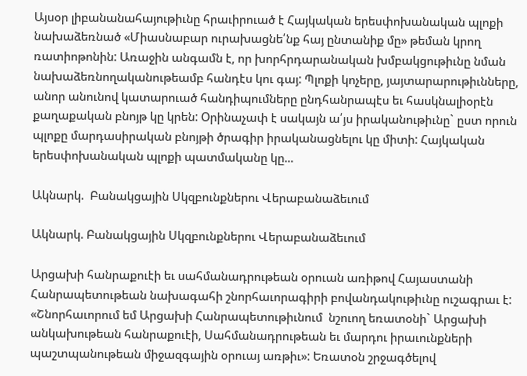Այսօր լիբանանահայութիւնը հրաւիրուած է Հայկական երեսփոխանական պլոքի նախաձեռնած «Միասնաբար ուրախացնե՛նք հայ ընտանիք մը» թեման կրող ռատիոթոնին: Առաջին անգամն է, որ խորհրդարանական խմբակցութիւնը նման նախաձեռնողականութեամբ հանդէս կու գայ: Պլոքի կոչերը, յայտարարութիւնները, անոր անունով կատարուած հանդիպումները ընդհանրապէս եւ հասկնալիօրէն քաղաքական բնոյթ կը կրեն: Օրինաչափ է սակայն ա՛յս իրականութիւնը` ըստ որուն պլոքը մարդասիրական բնոյթի ծրագիր իրականացնելու կը միտի: Հայկական երեսփոխանական պլոքի պատմականը կը...

Ակնարկ.  Բանակցային Սկզբունքներու Վերաբանաձեւում

Ակնարկ. Բանակցային Սկզբունքներու Վերաբանաձեւում

Արցախի հանրաքուէի եւ սահմանադրութեան օրուան առիթով Հայաստանի Հանրապետութեան նախագահի շնորհաւորագիրի բովանդակութիւնը ուշագրաւ է: «Շնորհաւորում եմ Արցախի Հանրապետութիւնում  նշուող եռատօնի` Արցախի անկախութեան հանրաքուէի, Սահմանադրութեան եւ մարդու իրաւունքների պաշտպանութեան միջազգային օրուայ առթիւ»: Եռատօն շրջագծելով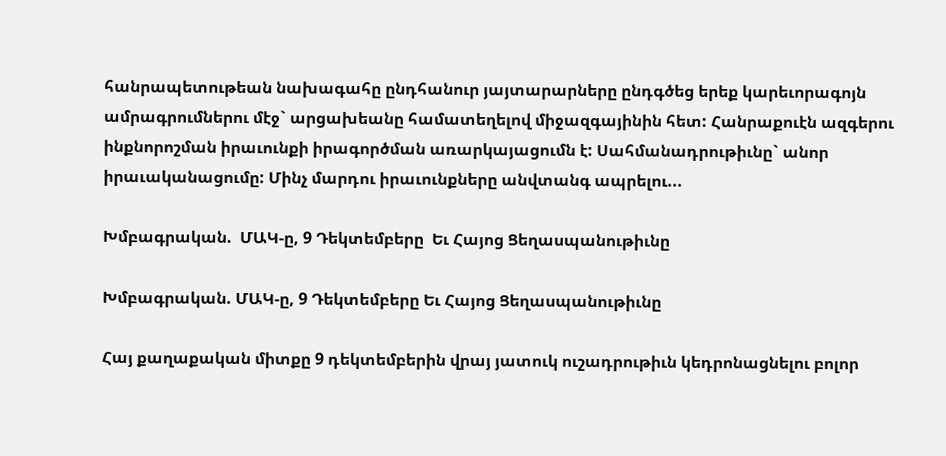հանրապետութեան նախագահը ընդհանուր յայտարարները ընդգծեց երեք կարեւորագոյն ամրագրումներու մէջ` արցախեանը համատեղելով միջազգայինին հետ: Հանրաքուէն ազգերու  ինքնորոշման իրաւունքի իրագործման առարկայացումն է: Սահմանադրութիւնը` անոր իրաւականացումը: Մինչ մարդու իրաւունքները անվտանգ ապրելու...

Խմբագրական.  ՄԱԿ-ը, 9 Դեկտեմբերը  Եւ Հայոց Ցեղասպանութիւնը

Խմբագրական. ՄԱԿ-ը, 9 Դեկտեմբերը Եւ Հայոց Ցեղասպանութիւնը

Հայ քաղաքական միտքը 9 դեկտեմբերին վրայ յատուկ ուշադրութիւն կեդրոնացնելու բոլոր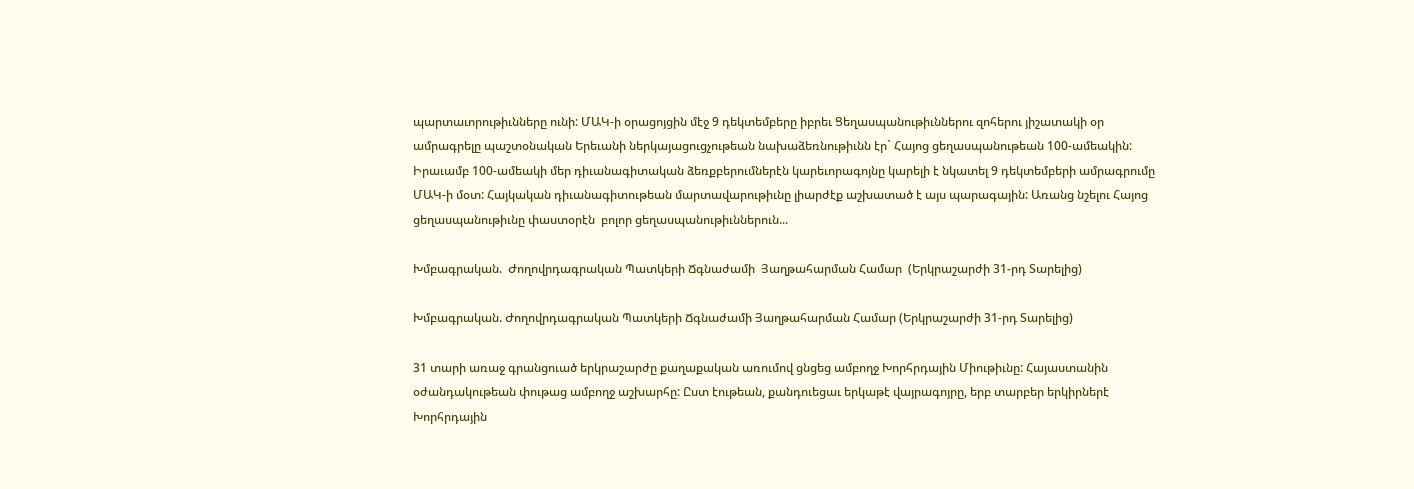պարտաւորութիւնները ունի: ՄԱԿ-ի օրացոյցին մէջ 9 դեկտեմբերը իբրեւ Ցեղասպանութիւններու զոհերու յիշատակի օր ամրագրելը պաշտօնական Երեւանի ներկայացուցչութեան նախաձեռնութիւնն էր` Հայոց ցեղասպանութեան 100-ամեակին: Իրաւամբ 100-ամեակի մեր դիւանագիտական ձեռքբերումներէն կարեւորագոյնը կարելի է նկատել 9 դեկտեմբերի ամրագրումը ՄԱԿ-ի մօտ: Հայկական դիւանագիտութեան մարտավարութիւնը լիարժէք աշխատած է այս պարագային: Առանց նշելու Հայոց ցեղասպանութիւնը փաստօրէն  բոլոր ցեղասպանութիւններուն...

Խմբագրական.  Ժողովրդագրական Պատկերի Ճգնաժամի  Յաղթահարման Համար  (Երկրաշարժի 31-րդ Տարելից)

Խմբագրական. Ժողովրդագրական Պատկերի Ճգնաժամի Յաղթահարման Համար (Երկրաշարժի 31-րդ Տարելից)

31 տարի առաջ գրանցուած երկրաշարժը քաղաքական առումով ցնցեց ամբողջ Խորհրդային Միութիւնը: Հայաստանին օժանդակութեան փութաց ամբողջ աշխարհը: Ըստ էութեան, քանդուեցաւ երկաթէ վայրագոյրը, երբ տարբեր երկիրներէ Խորհրդային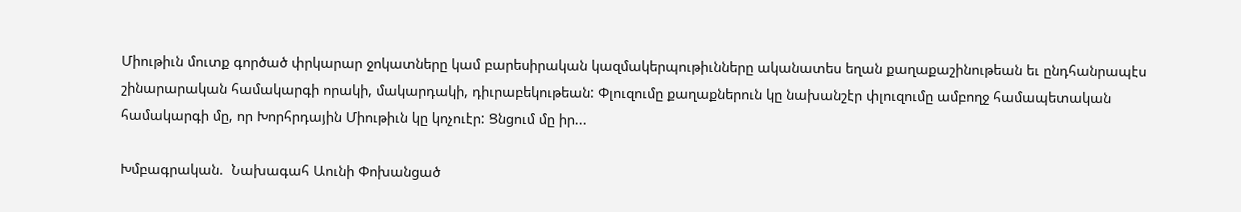Միութիւն մուտք գործած փրկարար ջոկատները կամ բարեսիրական կազմակերպութիւնները ականատես եղան քաղաքաշինութեան եւ ընդհանրապէս շինարարական համակարգի որակի, մակարդակի, դիւրաբեկութեան: Փլուզումը քաղաքներուն կը նախանշէր փլուզումը ամբողջ համապետական համակարգի մը, որ Խորհրդային Միութիւն կը կոչուէր: Ցնցում մը իր...

Խմբագրական.  Նախագահ Աունի Փոխանցած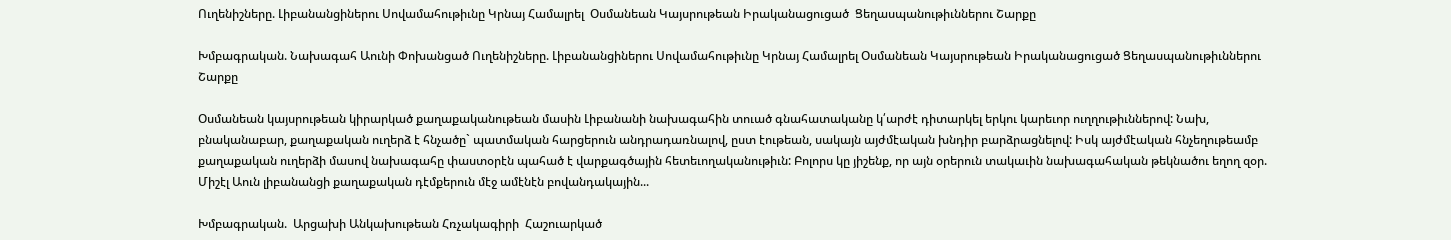Ուղենիշները. Լիբանանցիներու Սովամահութիւնը Կրնայ Համալրել  Օսմանեան Կայսրութեան Իրականացուցած  Ցեղասպանութիւններու Շարքը

Խմբագրական. Նախագահ Աունի Փոխանցած Ուղենիշները. Լիբանանցիներու Սովամահութիւնը Կրնայ Համալրել Օսմանեան Կայսրութեան Իրականացուցած Ցեղասպանութիւններու Շարքը

Օսմանեան կայսրութեան կիրարկած քաղաքականութեան մասին Լիբանանի նախագահին տուած գնահատականը կ՛արժէ դիտարկել երկու կարեւոր ուղղութիւններով: Նախ, բնականաբար, քաղաքական ուղերձ է հնչածը` պատմական հարցերուն անդրադառնալով, ըստ էութեան, սակայն այժմէական խնդիր բարձրացնելով: Իսկ այժմէական հնչեղութեամբ քաղաքական ուղերձի մասով նախագահը փաստօրէն պահած է վարքագծային հետեւողականութիւն: Բոլորս կը յիշենք, որ այն օրերուն տակաւին նախագահական թեկնածու եղող զօր. Միշէլ Աուն լիբանանցի քաղաքական դէմքերուն մէջ ամէնէն բովանդակային...

Խմբագրական.  Արցախի Անկախութեան Հռչակագիրի  Հաշուարկած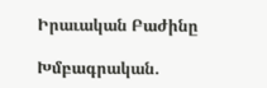Իրաւական Բաժինը

Խմբագրական.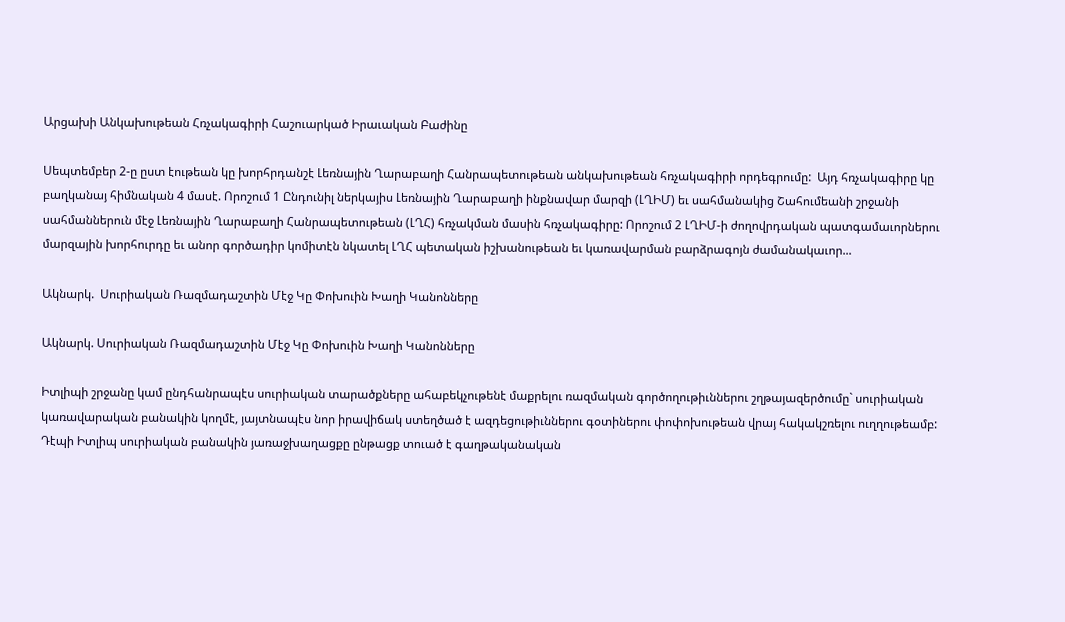Արցախի Անկախութեան Հռչակագիրի Հաշուարկած Իրաւական Բաժինը

Սեպտեմբեր 2-ը ըստ էութեան կը խորհրդանշէ Լեռնային Ղարաբաղի Հանրապետութեան անկախութեան հռչակագիրի որդեգրումը:  Այդ հռչակագիրը կը բաղկանայ հիմնական 4 մասէ. Որոշում 1 Ընդունիլ ներկայիս Լեռնային Ղարաբաղի ինքնավար մարզի (ԼՂԻՄ) եւ սահմանակից Շահումեանի շրջանի սահմաններուն մէջ Լեռնային Ղարաբաղի Հանրապետութեան (ԼՂՀ) հռչակման մասին հռչակագիրը: Որոշում 2 ԼՂԻՄ-ի ժողովրդական պատգամաւորներու մարզային խորհուրդը եւ անոր գործադիր կոմիտէն նկատել ԼՂՀ պետական իշխանութեան եւ կառավարման բարձրագոյն ժամանակաւոր...

Ակնարկ.  Սուրիական Ռազմադաշտին Մէջ Կը Փոխուին Խաղի Կանոնները

Ակնարկ. Սուրիական Ռազմադաշտին Մէջ Կը Փոխուին Խաղի Կանոնները

Իտլիպի շրջանը կամ ընդհանրապէս սուրիական տարածքները ահաբեկչութենէ մաքրելու ռազմական գործողութիւններու շղթայազերծումը` սուրիական կառավարական բանակին կողմէ, յայտնապէս նոր իրավիճակ ստեղծած է ազդեցութիւններու գօտիներու փոփոխութեան վրայ հակակշռելու ուղղութեամբ: Դէպի Իտլիպ սուրիական բանակին յառաջխաղացքը ընթացք տուած է գաղթականական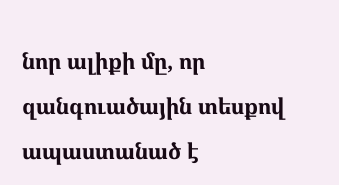նոր ալիքի մը, որ զանգուածային տեսքով ապաստանած է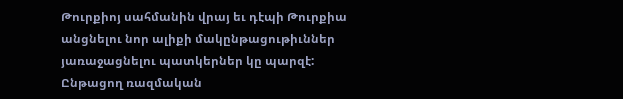Թուրքիոյ սահմանին վրայ եւ դէպի Թուրքիա անցնելու նոր ալիքի մակընթացութիւններ յառաջացնելու պատկերներ կը պարզէ: Ընթացող ռազմական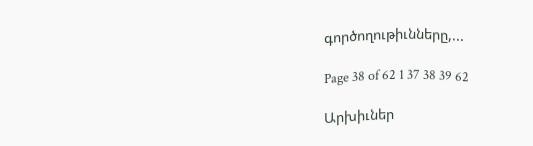գործողութիւնները,...

Page 38 of 62 1 37 38 39 62

Արխիւներ